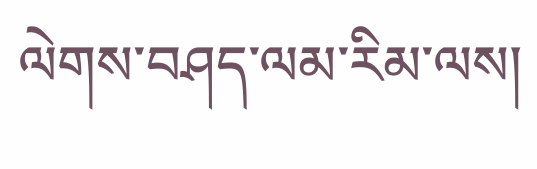ལེགས་བཤད་ལམ་རིམ་ལས།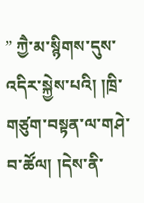” ཀྱཻ་མ་སྙིགས་དུས་འདིར་སྐྱེས་པའི། །ཁྲི་གཙུག་བསྟན་ལ་གཤེ་བ་ཚོལ། །དེས་ནི་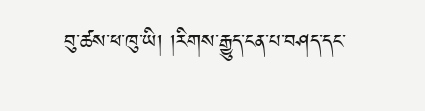བུ་ཚས་ཕ་ཁུ་ཡི། །རིགས་རྒྱུད་ངན་པ་བཤད་དང་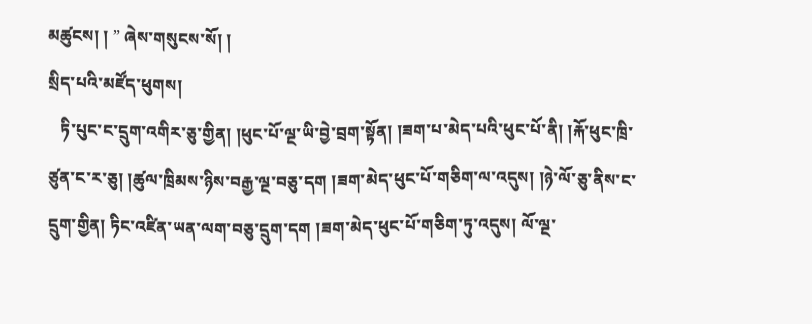མཚུངས། ། ” ཞེས་གསུངས་སོ། །
སྲིད་པའི་མཛོད་ཕུགས།
   ཏི་པུང་ང་དྲུག་འགིར་ཅུ་གྱིན། །ཕུང་པོ་ལྔ་ཡི་བྱེ་བྲག་སྟོན། །ཟག་པ་མེད་པའི་ཕུང་པོ་ནི། །རྐོ་ཕུང་ཁྲི་ཙུན་ང་ར་ཅུ། །ཚུལ་ཁྲིམས་ཉིས་བརྒྱ་ལྔ་བཅུ་དག །ཟག་མེད་ཕུང་པོ་གཅིག་ལ་འདུས། །ཉེ་ལོ་ཅུ་ནིས་ང་དྲུག་གྱིན། ཏིང་འཛིན་ཡན་ལག་བཅུ་དྲུག་དག །ཟག་མེད་ཕུང་པོ་གཅིག་ཏུ་འདུས། ལོ་ལྔ་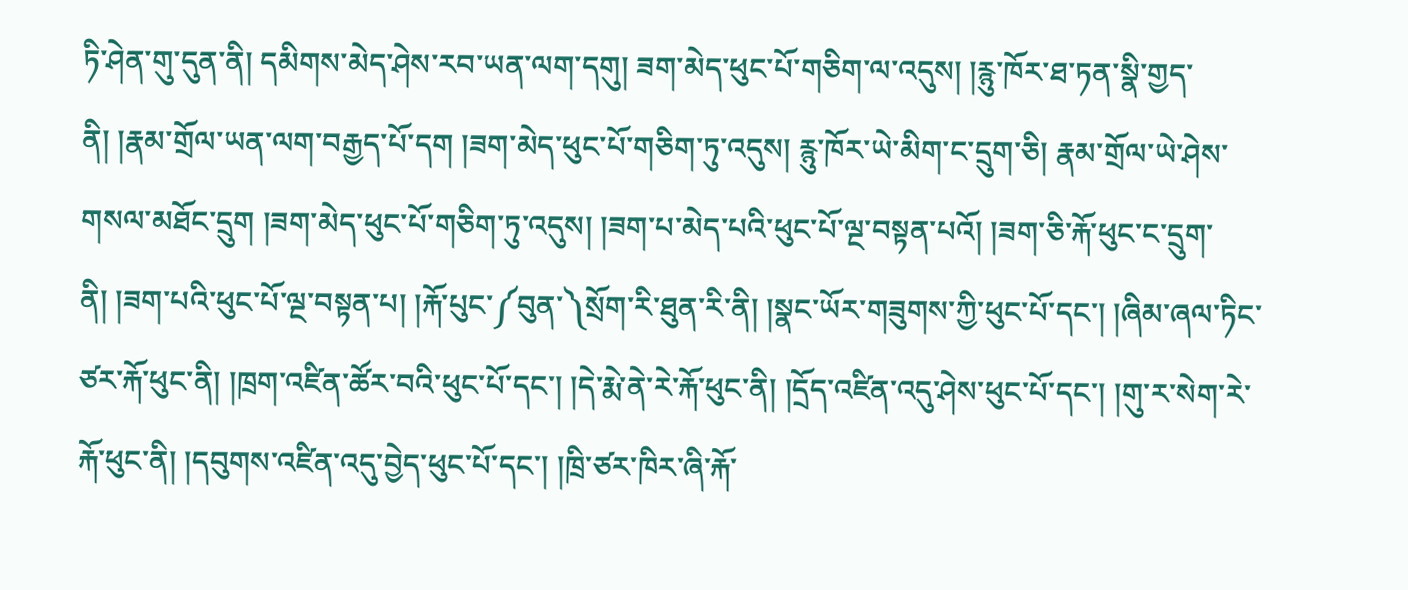ཏི་ཤེན་གུ་དུན་ནི། དམིགས་མེད་ཤེས་རབ་ཡན་ལག་དགུ། ཟག་མེད་ཕུང་པོ་གཅིག་ལ་འདུས། །རྙུ་ཁོར་ཐ་ཏན་སྣི་གྱད་ནི། །རྣམ་གྲོལ་ཡན་ལག་བརྒྱད་པོ་དག །ཟག་མེད་ཕུང་པོ་གཅིག་ཏུ་འདུས། རྙུ་ཁོར་ཡེ་མིག་ང་དྲུག་ཅི། རྣམ་གྲོལ་ཡེ་ཤེས་གསལ་མཐོང་དྲུག །ཟག་མེད་ཕུང་པོ་གཅིག་ཏུ་འདུས། །ཟག་པ་མེད་པའི་ཕུང་པོ་ལྔ་བསྟན་པའོ། །ཟག་ཅི་རྐོ་ཕུང་ང་དྲུག་ནི། །ཟག་པའི་ཕུང་པོ་ལྔ་བསྟན་པ། །རྐོ་པུང་༼བུན་༽སྲོག་རི་ཐུན་རི་ནི། །སྣང་ཡོར་གཟུགས་ཀྱི་ཕུང་པོ་དང་། །ཞིམ་ཞལ་ཏིང་ཙར་རྐོ་ཕུང་ནི། །ཁྲག་འཛིན་ཚོར་བའི་ཕུང་པོ་དང་། །དེ་རྨེ་ནེ་རེ་རྐོ་ཕུང་ནི། །དྲོད་འཛིན་འདུ་ཤེས་ཕུང་པོ་དང་། །གུ་ར་སེག་རེ་རྐོ་ཕུང་ནི། །དབུགས་འཛིན་འདུ་བྱེད་ཕུང་པོ་དང་། །ཁྲི་ཙར་ཁིར་ཞི་རྐོ་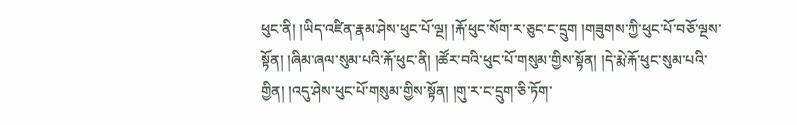ཕུང་ནི། །ཡིད་འཛིན་རྣམ་ཤེས་ཕུང་པོ་ལྔ། །རྐོ་ཕུང་སོག་ར་ཅུང་ང་དྲུག །གཟུགས་ཀྱི་ཕུང་པོ་བཅོ་ལྔས་སྟོན། །ཞིམ་ཞལ་སུམ་པའི་རྐོ་ཕུང་ནི། །ཚོར་བའི་ཕུང་པོ་གསུམ་གྱིས་སྟོན། །དེ་རྨེ་རྐོ་ཕུང་སུམ་པའི་གྱིན། །འདུ་ཤེས་ཕུང་པོ་གསུམ་གྱིས་སྟོན། །གུ་ར་ང་དྲུག་ཅི་ཏོག་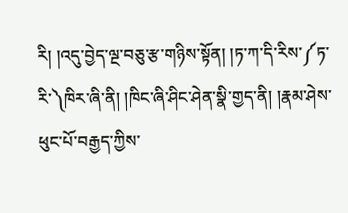རི། །འདུ་བྱེད་ལྔ་བཅུ་རྩ་གཉིས་སྟོན། །ཏ་ཀ་དི་རིས་༼ཏ་རི་༽ཁིར་ཞི་ནི། །ཁིང་ཞི་ཤིང་ཤེན་སྣི་གྱད་ནི། །རྣམ་ཤེས་ཕུང་པོ་བརྒྱད་ཀྱིས་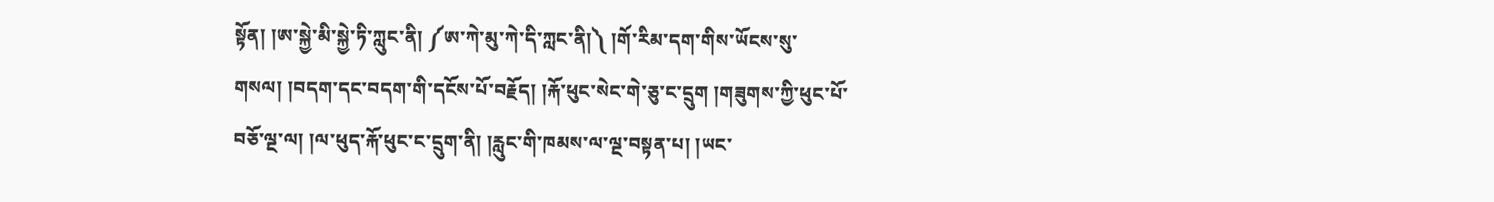སྟོན། །ཨ་སྐྱེ་མི་སྐྱེ་ཏི་ཀླུང་ནི། ༼ཨ་ཀེ་མུ་ཀེ་དི་ཀླང་ནི།༽ །གོ་རིམ་དག་གིས་ཡོངས་སུ་གསལ། །བདག་དང་བདག་གི་དངོས་པོ་བརྗོད། །རྐོ་ཕུང་སེང་གེ་ཅུ་ང་དྲུག །གཟུགས་ཀྱི་ཕུང་པོ་བཅོ་ལྔ་ལ། །ལ་ཕུད་རྐོ་ཕུང་ང་དྲུག་ནི། །རླུང་གི་ཁམས་ལ་ལྔ་བསྟན་པ། །ཡང་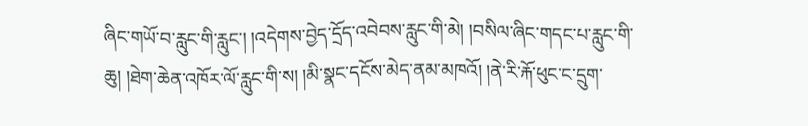ཞིང་གཡོ་བ་རླུང་གི་རླུང་། །འདེགས་བྱེད་དྲོད་འབེབས་རླུང་གི་མེ། །བསིལ་ཞིང་གདང་པ་རླུང་གི་ཆུ། །ཐེག་ཆེན་འཁོར་ལོ་རླུང་གི་ས། །མི་སྣང་དངོས་མེད་ནམ་མཁའོ། །ནེ་རི་རྐོ་ཕུང་ང་དྲུག་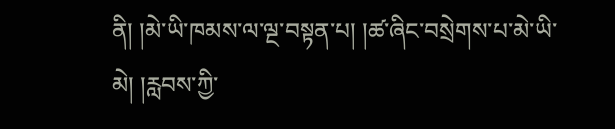ནི། །མེ་ཡི་ཁམས་ལ་ལྔ་བསྟན་པ། །ཚ་ཞིང་བསྲེགས་པ་མེ་ཡི་མེ། །རླབས་ཀྱི་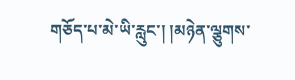གཅོད་པ་མེ་ཡི་རླུང་། །མཉེན་ལྕུགས་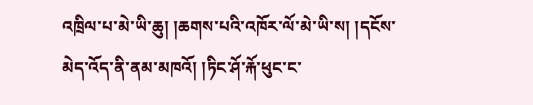འཁྲིལ་པ་མེ་ཡི་ཆུ། །ཆགས་པའི་འཁོར་ལོ་མེ་ཡི་ས། །དངོས་མེད་འོད་ནི་ནམ་མཁའོ། །ཏིང་ཤོ་རྐོ་ཕུང་ང་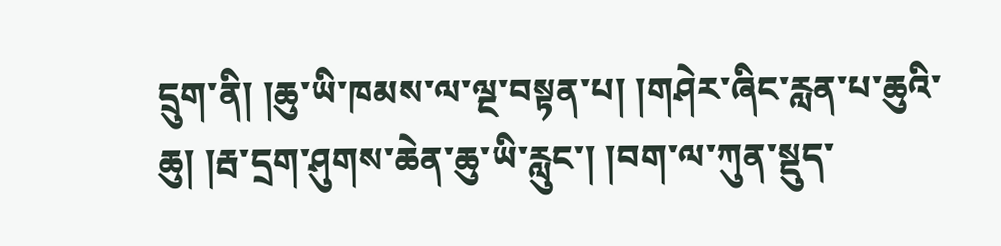དྲུག་ནི། །ཆུ་ཡི་ཁམས་ལ་ལྔ་བསྟན་པ། །གཤེར་ཞིང་རླན་པ་ཆུའི་ཆུ། །རྦ་དྲག་ཤུགས་ཆེན་ཆུ་ཡི་རླུང་། །བག་ལ་ཀུན་སྡུད་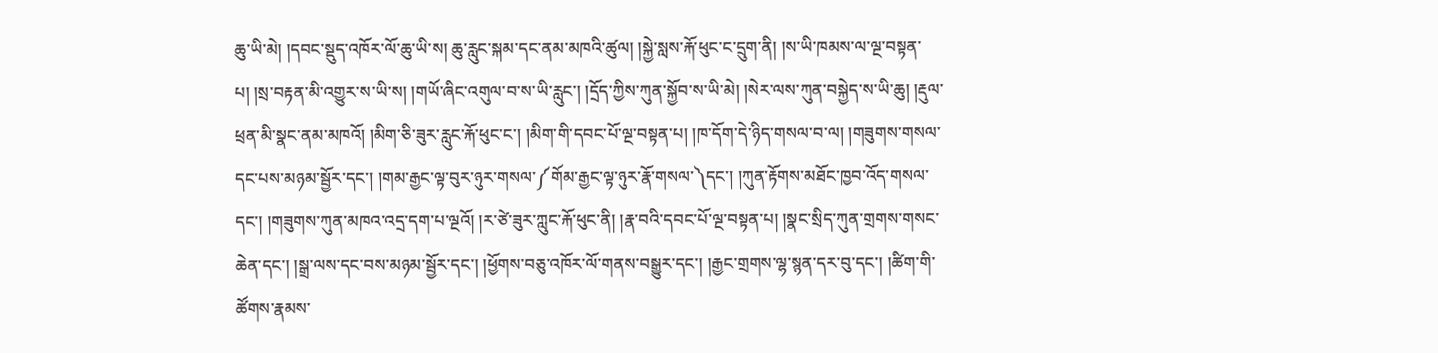ཆུ་ཡི་མེ། །དབང་སྡུད་འཁོར་ལོ་ཆུ་ཡི་ས། ཆུ་རླུང་སྐམ་དང་ནམ་མཁའི་ཚུལ། །སྐྱེ་སླས་རྐོ་ཕུང་ང་དྲུག་ནི། །ས་ཡི་ཁམས་ལ་ལྔ་བསྟན་པ། །སྲ་བརྟན་མི་འགྱུར་ས་ཡི་ས། །གཡོ་ཞིང་འགུལ་བ་ས་ཡི་རླུང་། །དྲོད་ཀྱིས་ཀུན་སྐྱོབ་ས་ཡི་མེ། །སེར་ལས་ཀུན་བསྐྱེད་ས་ཡི་ཆུ། །རྡུལ་ཕྲན་མི་སྣང་ནམ་མཁའོ། །མིག་ཅི་ཟུར་རླུང་རྐོ་ཕུང་ང་། །མིག་གི་དབང་པོ་ལྔ་བསྟན་པ། །ཁ་དོག་དེ་ཉིད་གསལ་བ་ལ། །གཟུགས་གསལ་དང་པས་མཉམ་སྦྱོར་དང་། །གམ་རྒྱང་ལྟ་བུར་ཉུར་གསལ་༼གོམ་རྒྱང་ལྟ་ཉུར་རྣོ་གསལ་༽དང་། །ཀུན་རྟོགས་མཐོང་ཁྱབ་འོད་གསལ་དང་། །གཟུགས་ཀུན་མཁའ་འདྲ་དག་པ་ལྔའོ། །ར་ཙེ་ཟུར་ཀླུང་རྐོ་ཕུང་ནི། །རྣ་བའི་དབང་པོ་ལྔ་བསྟན་པ། །སྣང་སྲིད་ཀུན་གྲགས་གསང་ཆེན་དང་། །སྒྲ་ལས་དང་བས་མཉམ་སྦྱོར་དང་། །ཕྱོགས་བཅུ་འཁོར་ལོ་གནས་བསྒྱུར་དང་། །རྒྱང་གྲགས་ལྷ་སྙན་དར་བུ་དང་། །ཚིག་གི་ཚོགས་རྣམས་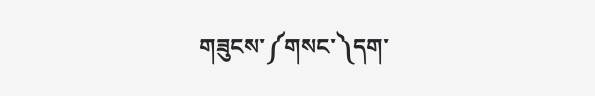གཟུངས་༼གསང་༽དག་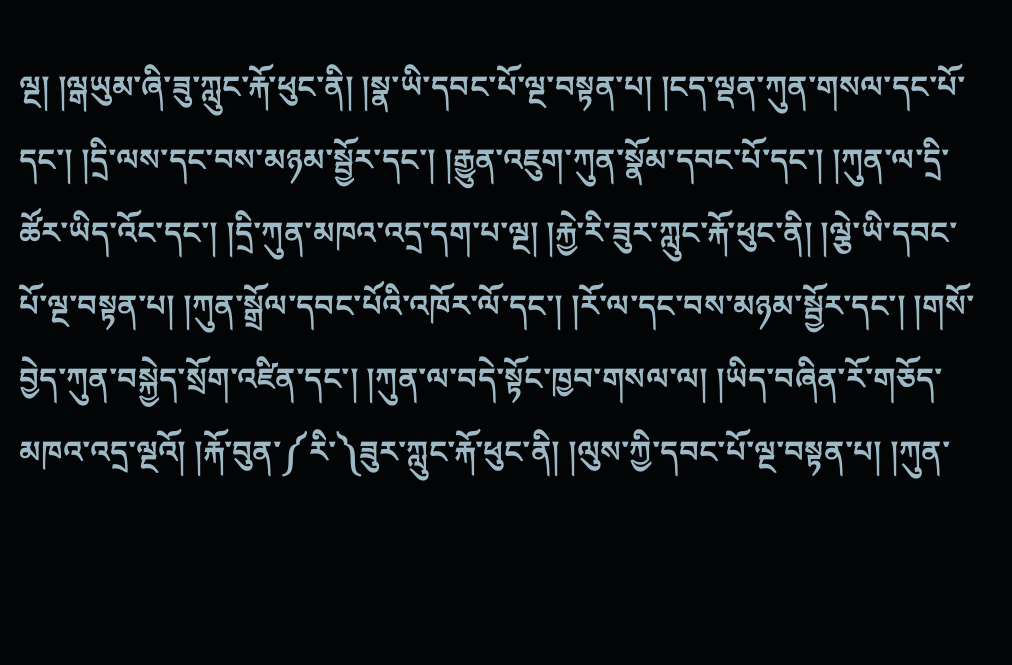ལྔ། །ལྒཡུམ་ཞི་ཟུ་ཀླུང་རྐོ་ཕུང་ནི། །སྣ་ཡི་དབང་པོ་ལྔ་བསྟན་པ། །ངད་ལྡན་ཀུན་གསལ་དང་པོ་དང་། །དྲི་ལས་དང་བས་མཉམ་སྦྱོར་དང་། །རྒྱུན་འཇུག་ཀུན་སྣོམ་དབང་པོ་དང་། །ཀུན་ལ་དྲི་ཚོར་ཡིད་འོང་དང་། །དྲི་ཀུན་མཁའ་འདྲ་དག་པ་ལྔ། །རྐྱེ་རི་ཟུར་ཀླུང་རྐོ་ཕུང་ནི། །ལྕེ་ཡི་དབང་པོ་ལྔ་བསྟན་པ། །ཀུན་སྒྲོལ་དབང་པོའི་འཁོར་ལོ་དང་། །རོ་ལ་དང་བས་མཉམ་སྦྱོར་དང་། །གསོ་བྱེད་ཀུན་བསྐྱེད་སྲོག་འཛིན་དང་། །ཀུན་ལ་བདེ་སྟོང་ཁྱབ་གསལ་ལ། །ཡིད་བཞིན་རོ་གཅོད་མཁའ་འདྲ་ལྔའོ། །རྐོ་བུན་༼རི་༽ཟུར་ཀླུང་རྐོ་ཕུང་ནི། །ལུས་ཀྱི་དབང་པོ་ལྔ་བསྟན་པ། །ཀུན་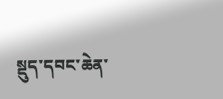སྡུད་དབང་ཆེན་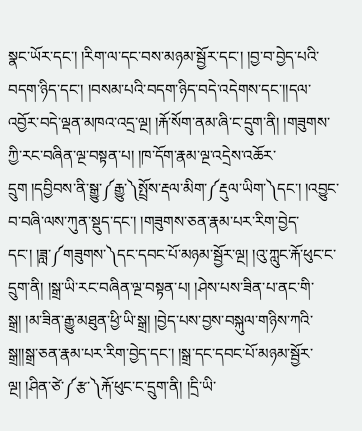སྣང་ཡོར་དང་། །རིག་ལ་དང་བས་མཉམ་སྦྱོར་དང་། །བྱ་བ་བྱེད་པའི་བདག་ཉིད་དང་། །བསམ་པའི་བདག་ཉིད་བདེ་འདེགས་དང་།།དལ་འབྱོར་བདེ་ལྡན་མཁའ་འདྲ་ལྔ། །རྐོ་སོག་ནམ་ཞི་ང་དྲུག་ནི། །གཟུགས་ཀྱི་རང་བཞིན་ལྔ་བསྟན་པ། །ཁ་དོག་རྣམ་ལྔ་འདྲེས་འཆོར་དྲུག །དབྱིབས་ནི་སྒྱུ་༼རྒྱུ་༽སྤྲོས་རྡལ་མིག་༼རྡུལ་ཡིག་༽དང་། །འབྱུང་བ་བཞི་ལས་ཀུན་སྡུད་དང་། །གཟུགས་ཅན་རྣམ་པར་རིག་བྱེད་དང་། །ཟླ་༼གཟུགས་༽དང་དབང་པོ་མཉམ་སྦྱོར་ལྔ། །འུ་ཀླུང་རྐོ་ཕུང་ང་དྲུག་ནི། །སྒྲ་ཡི་རང་བཞིན་ལྔ་བསྟན་པ། །ཤེས་པས་ཟིན་པ་ནང་གི་སྒྲ། །མ་ཟིན་རྒྱུ་མཐུན་ཕྱི་ཡི་སྒྲ། །བྱེད་པས་བྱས་བསྐུལ་གཉིས་ཀའི་སྒྲ།།སྒྲ་ཅན་རྣམ་པར་རིག་བྱེད་དང་། །སྒྲ་དང་དབང་པོ་མཉམ་སྦྱོར་ལྔ། །ཤིན་ཙེ་༼རྩ་༽རྐོ་ཕུང་ང་དྲུག་ནི། །དྲི་ཡི་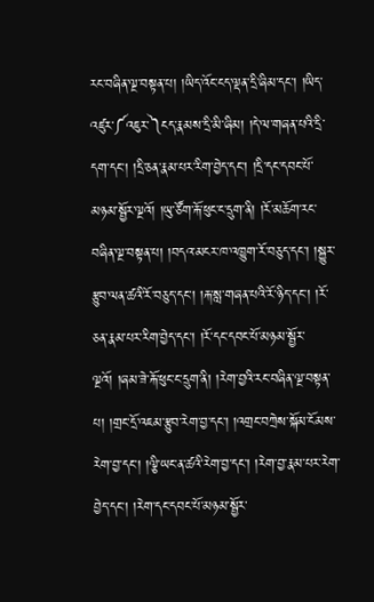རང་བཞིན་ལྔ་བསྟན་པ། །ཡིད་འོང་ངད་ལྡན་དྲི་ཞིམ་དང་། །ཡིད་འཛུར་༼འཇུར་༽ངད་རྣམས་དྲི་མི་ཞིམ། །དེ་ལ་གཞན་པའི་དྲི་དག་དང་། །དྲི་ཅན་རྣམ་པར་རིག་བྱེད་དང་། །དྲི་དང་དབང་པོ་མཉམ་སྦྱོར་ལྔའོ། །ཡུ་ཙོག་རྐོ་ཕུང་ང་དྲུག་ནི། །རོ་མཆོག་རང་བཞིན་ལྔ་བསྟན་པ། །བདའ་མངར་ཁ་འཁྱུག་རོ་བཅུད་དང་། །སྐྱུར་རྩུབ་ལན་ཚའི་རོ་བཅུད་དང་། །རྐ་སླ་གཞན་པའི་རོ་ཉིད་དང་། །རོ་ཅན་རྣམ་པར་རིག་བྱེད་དང་། །རོ་དང་དབང་པོ་མཉམ་སྦྱོར་ལྔའོ། །ཞམ་ཟེ་རྐོ་ཕུང་ང་དྲུག་ནི། །རེག་བྱའི་རང་བཞིན་ལྔ་བསྟན་པ། །གྲང་དྲོ་འཇམ་རྩུབ་རེག་བྱ་དང་། །འགྲང་བཀྲེས་སྐོམ་ངོམས་རེག་བྱ་དང་། །ལྕི་ཡང་ན་ཚའི་རེག་བྱ་དང་། །རེག་བྱ་རྣམ་པར་རེག་བྱེད་དང་། །རེག་དང་དབང་པོ་མཉམ་སྦྱོར་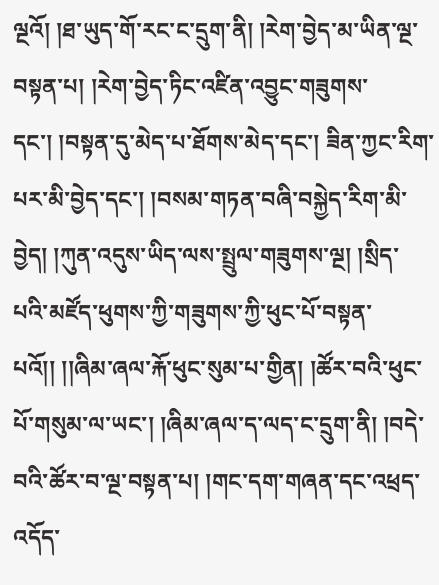ལྔའོ། །ཐ་ཡུད་གོ་རང་ང་དྲུག་ནི། །རེག་བྱེད་མ་ཡིན་ལྔ་བསྟན་པ། །རེག་བྱེད་ཏིང་འཛིན་འབྱུང་གཟུགས་དང་། །བསྟན་དུ་མེད་པ་ཐོགས་མེད་དང་། ཟིན་ཀྱང་རིག་པར་མི་བྱེད་དང་། །བསམ་གཏན་བཞི་བསྐྱེད་རིག་མི་བྱེད། །ཀུན་འདུས་ཡིད་ལས་སྤྲུལ་གཟུགས་ལྔ། །སྲིད་པའི་མཛོད་ཕུགས་ཀྱི་གཟུགས་ཀྱི་ཕུང་པོ་བསྟན་པའོ།། །།ཞིམ་ཞལ་རྐོ་ཕུང་སུམ་པ་གྱིན། །ཚོར་བའི་ཕུང་པོ་གསུམ་ལ་ཡང་། །ཞིམ་ཞལ་ད་ལད་ང་དྲུག་ནི། །བདེ་བའི་ཚོར་བ་ལྔ་བསྟན་པ། །གང་དག་གཞན་དང་འཕྲད་འདོད་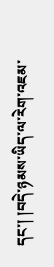དང་། །བདེ་ཉམས་ཡིད་ལ་རེག་འཇམ་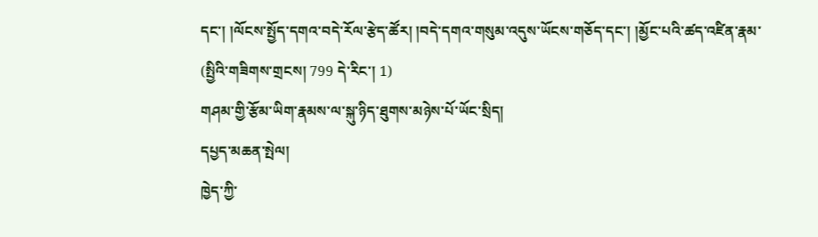དང་། །ལོངས་སྤྱོད་དགའ་བདེ་རོལ་རྩེད་ཚོར། །བདེ་དགའ་གསུམ་འདུས་ཡོངས་གཅོད་དང་། །མྱོང་པའི་ཚད་འཛིན་རྣམ་
(སྤྱིའི་གཟིགས་གྲངས། 799 དེ་རིང་། 1)
གཤམ་གྱི་རྩོམ་ཡིག་རྣམས་ལ་སྐུ་ཉིད་ཐུགས་མཉེས་པོ་ཡོང་སྲིད།
དཔྱད་མཆན་སྤེལ།
ཁྱེད་ཀྱི་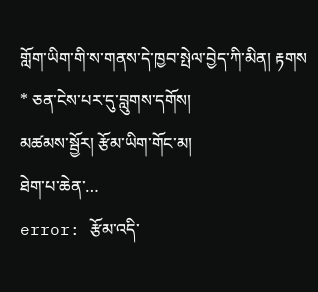གློག་ཡིག་གི་ས་གནས་དེ་ཁྱབ་སྤེལ་བྱེད་ཀི་མིན། རྟགས * ཅན་ངེས་པར་དུ་བླུགས་དགོས།
མཚམས་སྦྱོར། རྩོམ་ཡིག་གོང་མ།
ཐེག་པ་ཆེན་…
error: རྩོམ་འདི་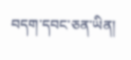བདག་དབང་ཅན་ཡིན།